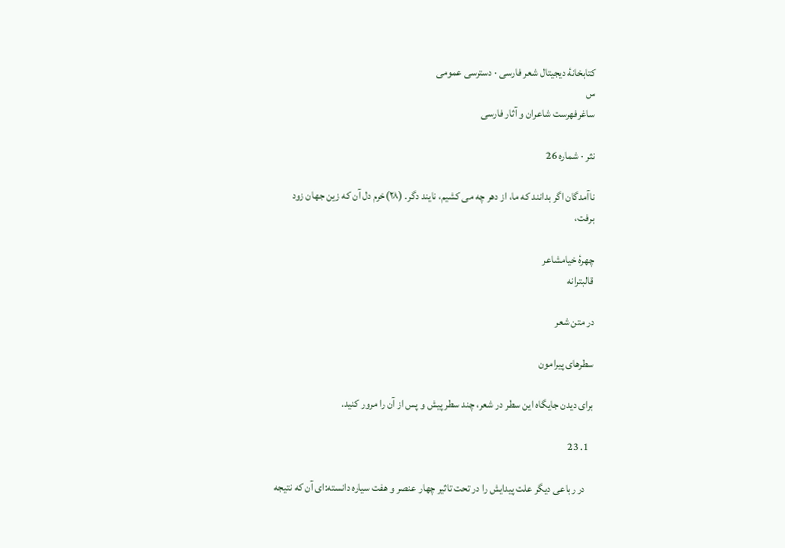کتابخانهٔ دیجیتال شعر فارسی · دسترسی عمومی
س
ساغرفهرست شاعران و آثار فارسی

نثر · شماره 26

ناآمدگان اگر بدانند که ما، از دهر چه می کشیم، نایند دگر. (۲۸)خرم دل آن که زین جهان زود برفت،

چهرهٔ خیامشاعر
قالبترانه

در متن شعر

سطرهای پیرامون

برای دیدن جایگاه این سطر در شعر، چند سطر پیش و پس از آن را مرور کنید.

  1. 23

    در رباعی دیگر علت پیدایش را در تحت تاثیر چهار عنصر و هفت سیاره دانسته:ای آن که نتیجه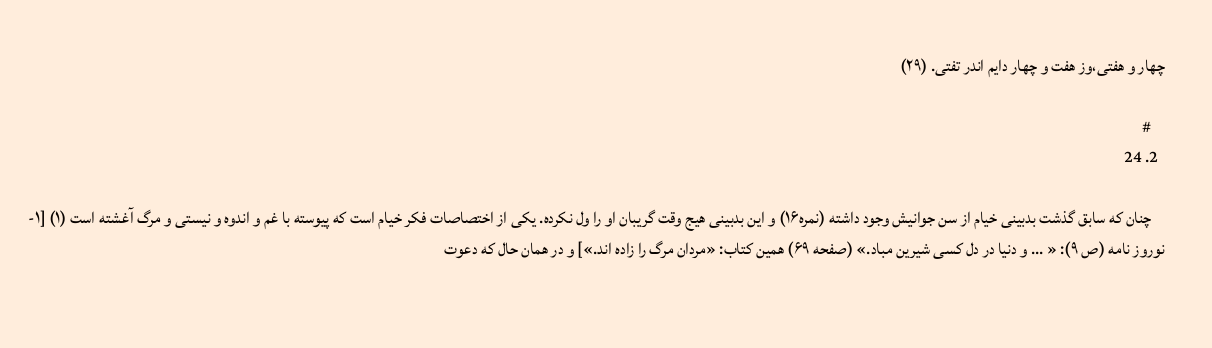چهار و هفتی،وز هفت و چهار دایم اندر تفتی. (۲۹)

    #
  2. 24

    چنان که سابق گذشت بدبینی خیام از سن جوانیش وجود داشته (نمره۱۶) و این بدبینی هیج وقت گریبان او را ول نکرده. یکی از اختصاصات فکر خیام است که پیوسته با غم و اندوه و نیستی و مرگ آغشته است (۱) [۱- نوروز نامه (ص ۹): « ... و دنیا در دل کسی شیرین مباد.» (صفحه ۶۹) همین کتاب: «مردان مرگ را زاده اند.»] و در همان حال که دعوت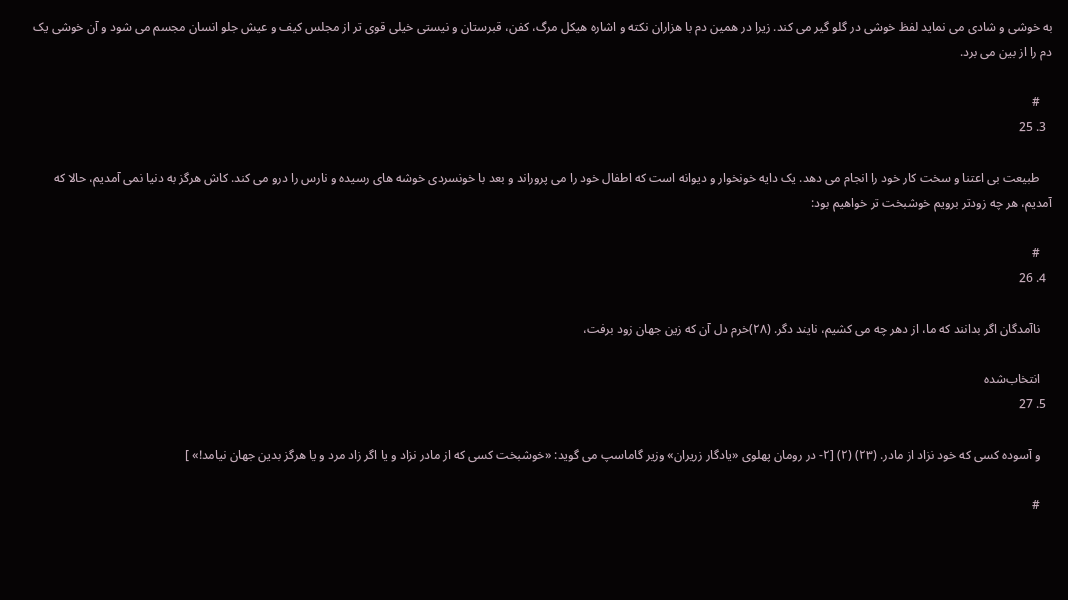به خوشی و شادی می نماید لفظ خوشی در گلو گیر می کند. زیرا در همین دم با هزاران نکته و اشاره هیکل مرگ، کفن، قبرستان و نیستی خیلی قوی تر از مجلس کیف و عیش جلو انسان مجسم می شود و آن خوشی یک دم را از بین می برد.

    #
  3. 25

    طبیعت بی اعتنا و سخت کار خود را انجام می دهد. یک دایه خونخوار و دیوانه است که اطفال خود را می پروراند و بعد با خونسردی خوشه های رسیده و نارس را درو می کند. کاش هرگز به دنیا نمی آمدیم، حالا که آمدیم، هر چه زودتر برویم خوشبخت تر خواهیم بود:

    #
  4. 26

    ناآمدگان اگر بدانند که ما، از دهر چه می کشیم، نایند دگر. (۲۸)خرم دل آن که زین جهان زود برفت،

    انتخاب‌شده
  5. 27

    و آسوده کسی که خود نزاد از مادر. (۲۳) (۲) [۲- در رومان پهلوی «یادگار زریران» وزیر گاماسپ می گوید: «خوشبخت کسی که از مادر نزاد و یا اگر زاد مرد و یا هرگز بدین جهان نیامد!» ]

    #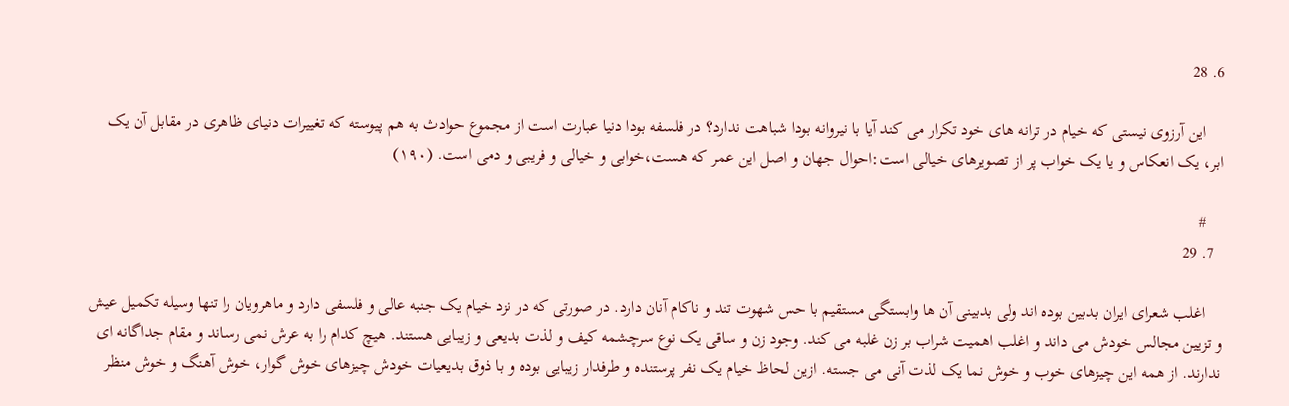6. 28

    این آرزوی نیستی که خیام در ترانه های خود تکرار می کند آیا با نیروانه بودا شباهت ندارد؟ در فلسفه بودا دنیا عبارت است از مجموع حوادث به هم پیوسته که تغییرات دنیای ظاهری در مقابل آن یک ابر، یک انعکاس و یا یک خواب پر از تصویرهای خیالی است:احوال جهان و اصل این عمر که هست،خوابی و خیالی و فریبی و دمی است. (۱۹۰)

    #
  7. 29

    اغلب شعرای ایران بدبین بوده اند ولی بدبینی آن ها وابستگی مستقیم با حس شهوت تند و ناکام آنان دارد. در صورتی که در نزد خیام یک جنبه عالی و فلسفی دارد و ماهرویان را تنها وسیله تکمیل عیش و تزیین مجالس خودش می داند و اغلب اهمیت شراب بر زن غلبه می کند. وجود زن و ساقی یک نوع سرچشمه کیف و لذت بدیعی و زیبایی هستند. هیچ کدام را به عرش نمی رساند و مقام جداگانه ای ندارند. از همه این چیزهای خوب و خوش نما یک لذت آنی می جسته. ازین لحاظ خیام یک نفر پرستنده و طرفدار زیبایی بوده و با ذوق بدیعیات خودش چیزهای خوش گوار، خوش آهنگ و خوش منظر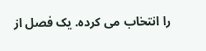را انتخاب می کرده. یک فصل از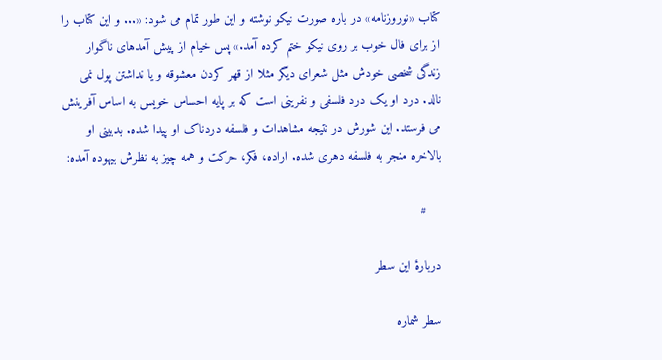کتاب «نوروزنامه» در باره صورت نیکو نوشته و این طور تمام می شود: «... و این کتاب را از برای فال خوب بر روی نیکو ختم کرده آمد.» پس خیام از پیش آمدهای ناگوار زندگی شخصی خودش مثل شعرای دیگر مثلا از قهر کردن معشوقه و یا نداشتن پول نمی نالد. درد او یک درد فلسفی و نفرینی است که بر پایه احساس خویس به اساس آفرینش می فرستد. این شورش در نتیجه مشاهدات و فلسفه دردناک او پیدا شده. بدبینی او بالاخره منجر به فلسفه دهری شده. اراده، فکر، حرکت و همه چیز به نظرش بیهوده آمده:

    #

دربارهٔ این سطر

سطر شماره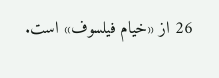26 از «خیام فیلسوف» است.